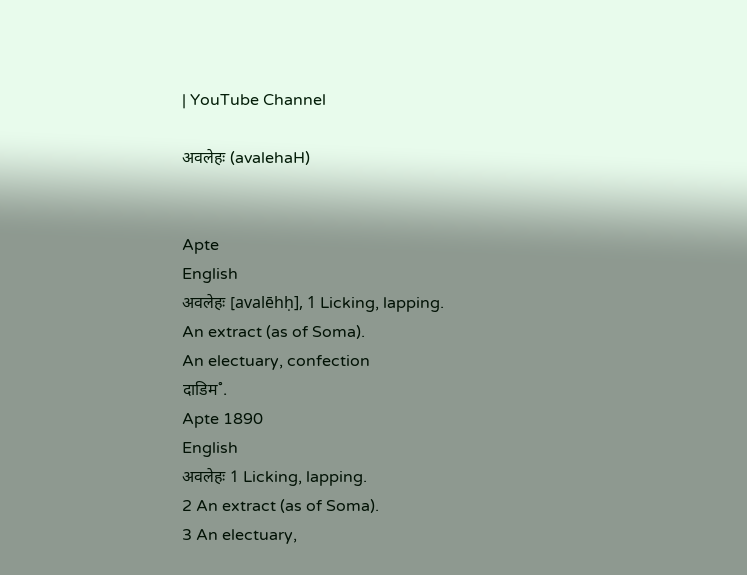| YouTube Channel

अवलेहः (avalehaH)


Apte
English
अवलेहः [avalēhḥ], 1 Licking, lapping.
An extract (as of Soma).
An electuary, confection
दाडिम˚.
Apte 1890
English
अवलेहः 1 Licking, lapping.
2 An extract (as of Soma).
3 An electuary,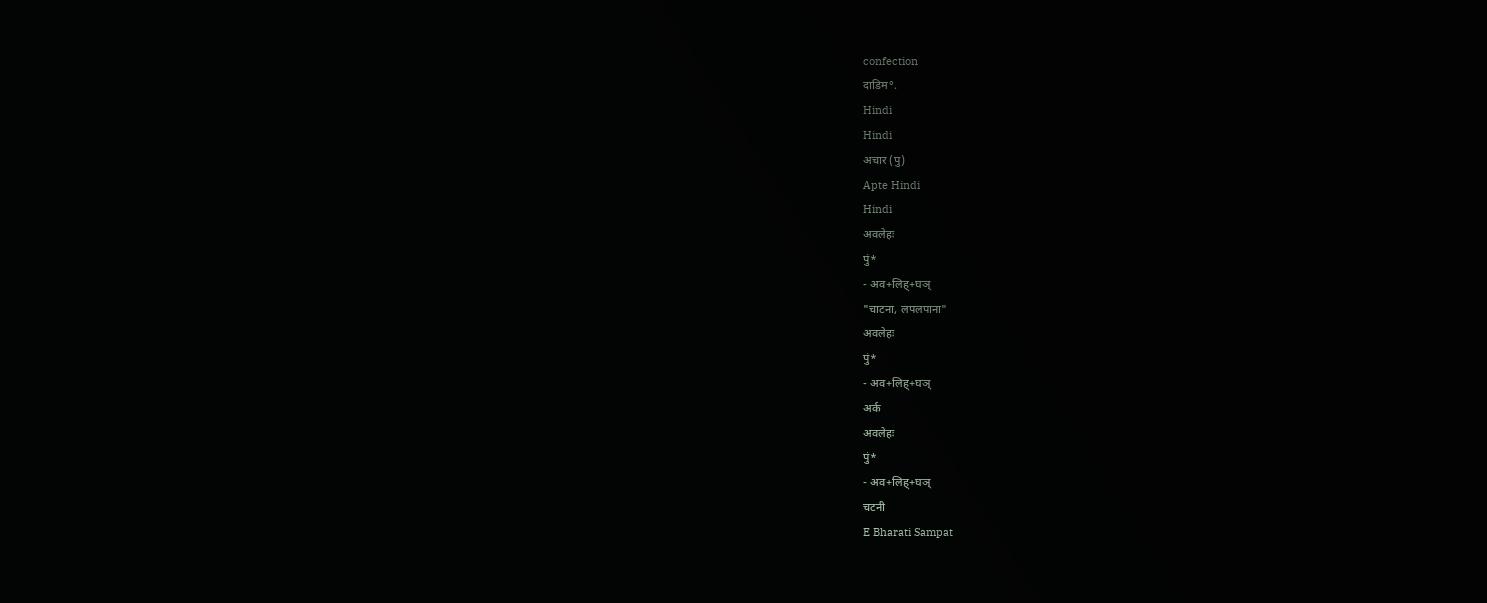confection
दाडिम°.
Hindi
Hindi
अचार (पु)
Apte Hindi
Hindi
अवलेहः
पुं*
- अव+लिह्+घञ्
"चाटना, लपलपाना"
अवलेहः
पुं*
- अव+लिह्+घञ्
अर्क
अवलेहः
पुं*
- अव+लिह्+घञ्
चटनी
E Bharati Sampat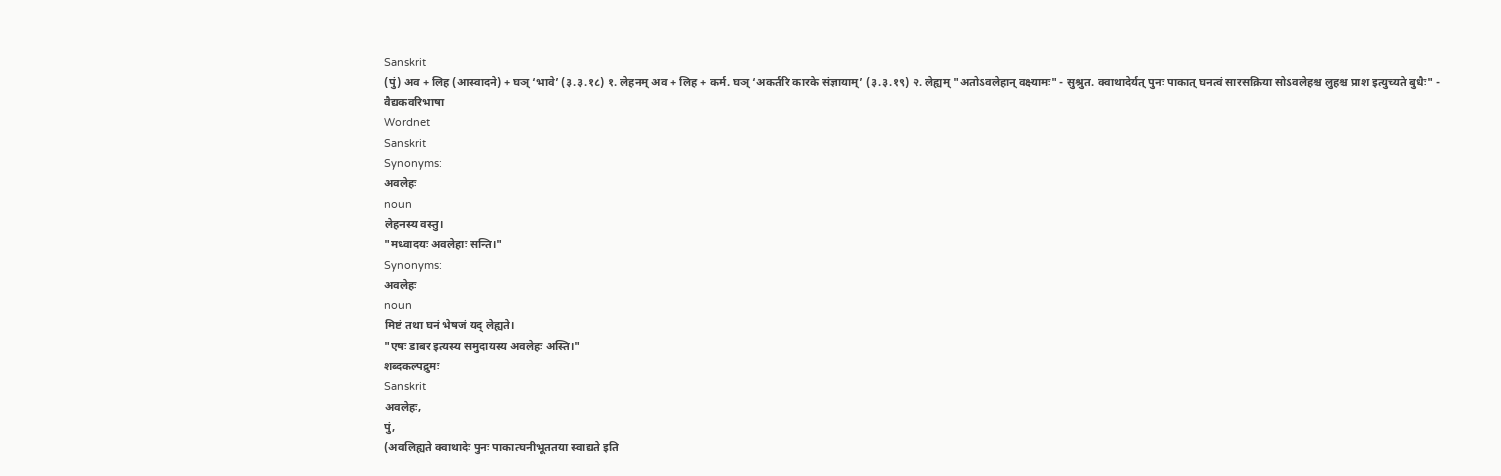Sanskrit
(पुं) अव + लिह (आस्वादने) + घञ् ‘भावे’ (३.३.१८) १. लेहनम् अव + लिह + कर्म. घञ् ‘अकर्तरि कारके संज्ञायाम्’ (३.३.१९) २. लेह्यम् "अतोऽवलेहान् वक्ष्यामः" - सुश्रुत. क्वाथादेर्यत् पुनः पाकात् घनत्वं सारसक्रिया सोऽवलेहश्च लुहश्च प्राश इत्युच्यते बुधैः" - वैद्यकवरिभाषा
Wordnet
Sanskrit
Synonyms:
अवलेहः
noun
लेहनस्य वस्तु।
"मध्वादयः अवलेहाः सन्ति।"
Synonyms:
अवलेहः
noun
मिष्टं तथा घनं भेषजं यद् लेह्यते।
"एषः डाबर इत्यस्य समुदायस्य अवलेहः अस्ति।"
शब्दकल्पद्रुमः
Sanskrit
अवलेहः,
पुं,
(अवलिह्यते क्वाथादेः पुनः पाकात्घनीभूततया स्वाद्यते इति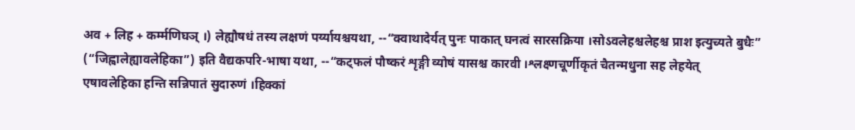अव + लिह + कर्म्मणिघञ् ।) लेह्यौषधं तस्य लक्षणं पर्य्यायश्चयथा, --“क्वाथादेर्यत् पुनः पाकात् घनत्वं सारसक्रिया ।सोऽवलेहश्चलेहश्च प्राश इत्युच्यते बुधैः”
(“जिह्वालेह्यावलेहिका”) इति वैद्यकपरि-भाषा यथा, --“कट्फलं पौष्करं शृङ्गी व्योषं यासश्च कारवी ।श्लक्ष्णचूर्णीकृतं चैतन्मधुना सह लेहयेत्
एषावलेहिका हन्ति सन्निपातं सुदारुणं ।हिक्कां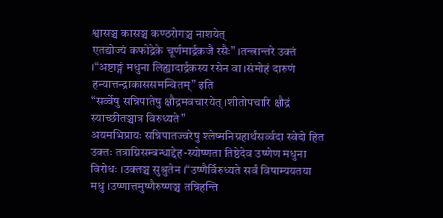श्वासञ्च कासञ्च कण्ठरोगञ्च नाशयेत्
एतद्योज्यं कफोद्रेके चूर्णमार्द्रकजै रसैः” ।तन्त्रान्तरे उक्तं ।“अष्टाङ्गं मधुना लिह्यादार्द्रकस्य रसेन वा ।संमोहं दारुणं हन्यात्तन्द्राकाससमन्वितम्” इति
“सर्व्वेषु सन्निपातेषु क्षौद्रमवचारयेत् ।शीतोपचारि क्षौद्रं स्याच्छीतञ्चात्र विरुध्यते”
अयमभिप्रायः सन्निपातज्वरेषु श्लेष्मनिग्रहार्थंसर्व्वदा स्वेदो हित उक्तः तत्राग्निसम्बन्धाद्देह-स्योष्णता तिष्ठेदेव उष्णेण मधुना विरोधः ।उक्तञ्च सुश्रुतेन ।“उष्णैर्विरुध्यते सर्वं विषाम्ययतया मधु ।उष्णात्तमुष्णैरुष्णञ्च तन्निहन्ति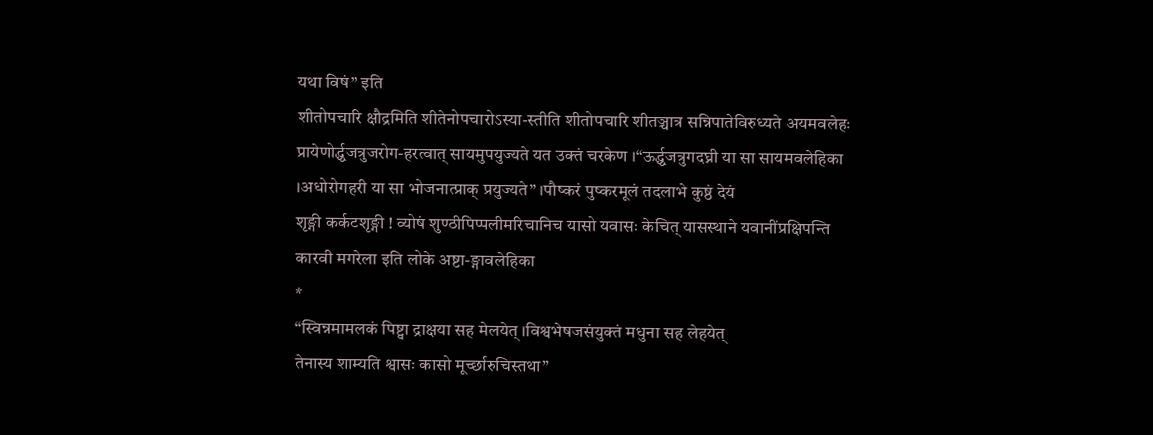यथा विषं” इति
शीतोपचारि क्षौद्रमिति शीतेनोपचारोऽस्या-स्तीति शीतोपचारि शीतञ्चात्र सन्निपातेविरुध्यते अयमवलेहः प्रायेणोर्द्ध्वजत्रुजरोग-हरत्वात् सायमुपयुज्यते यत उक्तं चरकेण ।“ऊर्द्ध्वजत्रुगदघ्नी या सा सायमवलेहिका ।अधोरोगहरी या सा भोजनात्प्राक् प्रयुज्यते” ।पौष्करं पुष्करमूलं तदलाभे कुष्ठं देयं
शृङ्गी कर्कटशृङ्गी ! व्योषं शुण्ठीपिप्पलीमरिचानिच यासो यवासः केचित् यासस्थाने यवानींप्रक्षिपन्ति कारवी मगरेला इति लोके अष्टा-ङ्गावलेहिका
*
“स्विन्नमामलकं पिष्ट्वा द्राक्षया सह मेलयेत् ।विश्वभेषजसंयुक्तं मधुना सह लेहयेत्
तेनास्य शाम्यति श्वासः कासो मूर्च्छारुचिस्तथा”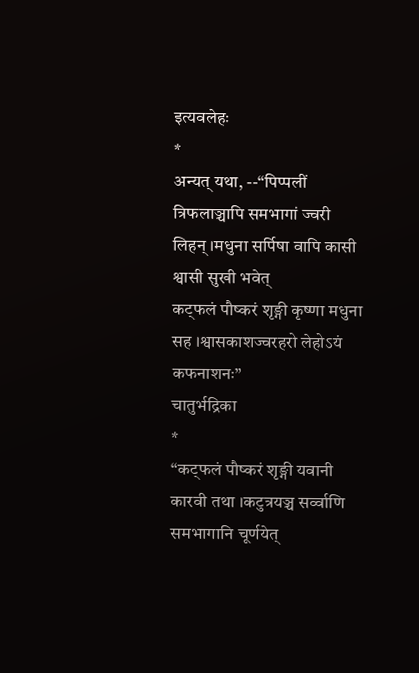इत्यवलेहः
*
अन्यत् यथा, --“पिप्पलीं त्रिफलाञ्चापि समभागां ज्वरी लिहन् ।मधुना सर्पिषा वापि कासी श्वासी सुखी भवेत्
कट्फलं पौष्करं शृङ्गी कृष्णा मधुना सह ।श्वासकाशज्वरहरो लेहोऽयं कफनाशनः”
चातुर्भद्रिका
*
“कट्फलं पौष्करं शृङ्गी यवानी कारवी तथा ।कटुत्रयञ्च सर्व्वाणि समभागानि चूर्णयेत्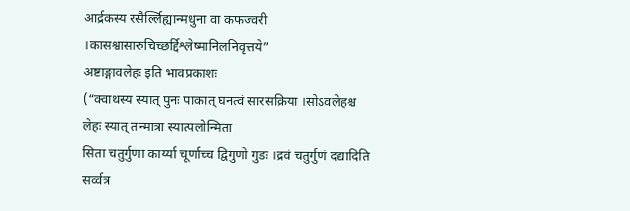आर्द्रकस्य रसैर्ल्लिह्यान्मधुना वा कफज्वरी ।कासश्वासारुचिच्छर्द्दिश्लेष्मानिलनिवृत्तये”
अष्टाङ्गावलेहः इति भावप्रकाशः
(“क्वाथस्य स्यात् पुनः पाकात् घनत्वं सारसक्रिया ।सोऽवलेहश्च लेहः स्यात् तन्मात्रा स्यात्पलोन्मिता
सिता चतुर्गुणा कार्य्या चूर्णाच्च द्विगुणो गुडः ।द्रवं चतुर्गुणं दद्यादिति सर्व्वत्र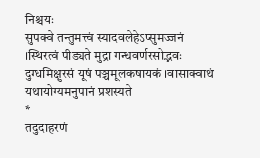निश्चयः
सुपक्वे तन्तुमत्त्वं स्यादवलेहेऽप्सुमज्जनं ।स्थिरत्वं पीड्यते मुद्रा गन्धवर्णरसोद्भवः
दुग्धमिक्षुरसं यूषं पञ्चमूलकषायकं ।वासाक्वाथं यथायोग्यमनुपानं प्रशस्यते
*
तदुदाहरणं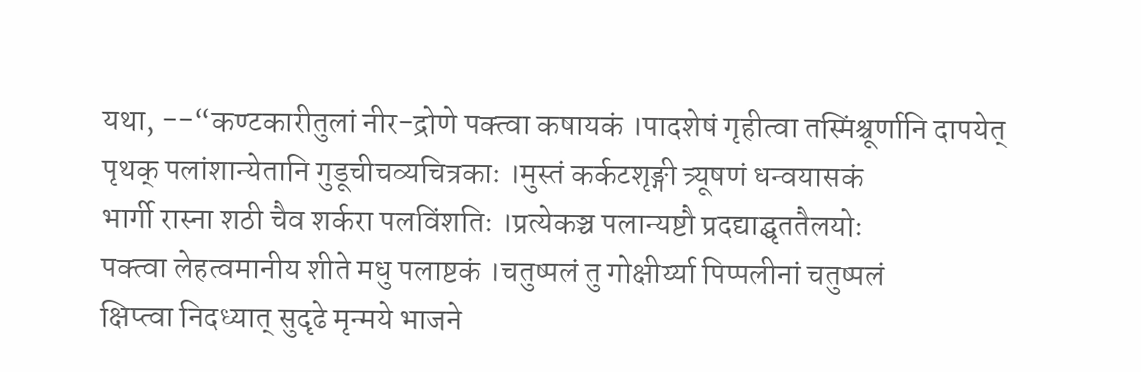यथा, --“कण्टकारीतुलां नीर-द्रोणे पक्त्वा कषायकं ।पादशेषं गृहीत्वा तस्मिंश्चूर्णानि दापयेत्
पृथक् पलांशान्येतानि गुडूचीचव्यचित्रकाः ।मुस्तं कर्कटशृङ्गी त्र्यूषणं धन्वयासकं
भार्गी रास्ना शठी चैव शर्करा पलविंशतिः ।प्रत्येकञ्च पलान्यष्टौ प्रदद्याद्घृततैलयोः
पक्त्वा लेहत्वमानीय शीते मधु पलाष्टकं ।चतुष्पलं तु गोक्षीर्य्या पिप्पलीनां चतुष्पलं
क्षिप्त्वा निदध्यात् सुदृढे मृन्मये भाजने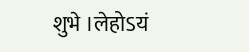शुभे ।लेहोऽयं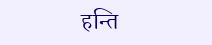हन्ति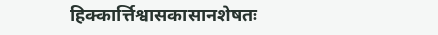हिक्कार्त्तिश्वासकासानशेषतः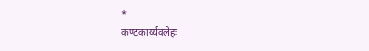*
कण्टकार्य्यवलेहः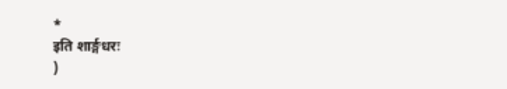*
इति शार्ङ्गधरः
)